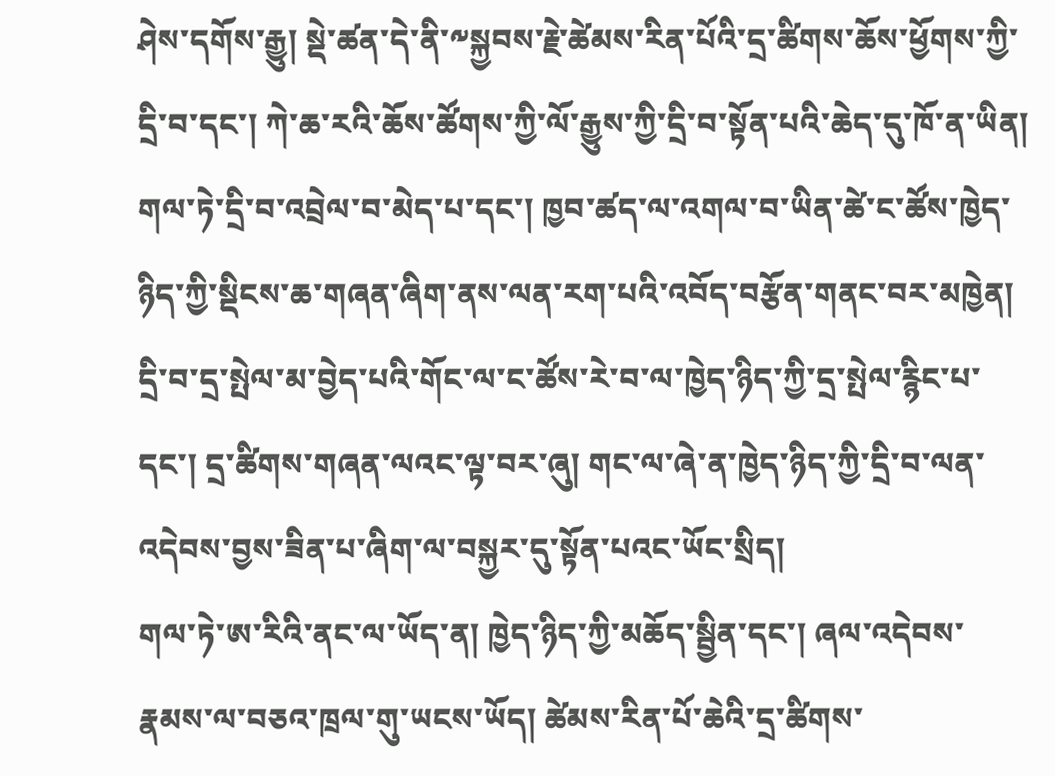ཤེས་དགོས་རྒྱུ། སྡེ་ཚན་དེ་ནི་༸སྐྱབས་རྗེ་ཚེམས་རིན་པོའི་དྲ་ཚིགས་ཆོས་ཕྱོགས་ཀྱི་དྲི་བ་དང་། ཀེ་ཆ་རའི་ཆོས་ཚོགས་ཀྱི་ལོ་རྒྱུས་ཀྱི་དྲི་བ་སྟོན་པའི་ཆེད་དུ་ཁོ་ན་ཡིན། གལ་ཏེ་དྲི་བ་འབྲེལ་བ་མེད་པ་དང་། ཁྱབ་ཚད་ལ་འགལ་བ་ཡིན་ཚེ་ང་ཚོས་ཁྱེད་ཉིད་ཀྱི་སྡིངས་ཆ་གཞན་ཞིག་ནས་ལན་རག་པའི་འབོད་བརྩོན་གནང་བར་མཁྱེན། དྲི་བ་དྲ་སྤེལ་མ་བྱེད་པའི་གོང་ལ་ང་ཚོས་རེ་བ་ལ་ཁྱེད་ཉིད་ཀྱི་དྲ་སྤེལ་རྙིང་པ་དང་། དྲ་ཚིགས་གཞན་ལའང་ལྟ་བར་ཞུ། གང་ལ་ཞེ་ན་ཁྱེད་ཉིད་ཀྱི་དྲི་བ་ལན་འདེབས་བྱས་ཟིན་པ་ཞིག་ལ་བསྐྱར་དུ་སྟོན་པའང་ཡོང་སྲིད།
གལ་ཏེ་ཨ་རིའི་ནང་ལ་ཡོད་ན། ཁྱེད་ཉིད་ཀྱི་མཆོད་སྦྱིན་དང་། ཞལ་འདེབས་རྣམས་ལ་བཅའ་ཁྲལ་གུ་ཡངས་ཡོད། ཚེམས་རིན་པོ་ཆེའི་དྲ་ཚིགས་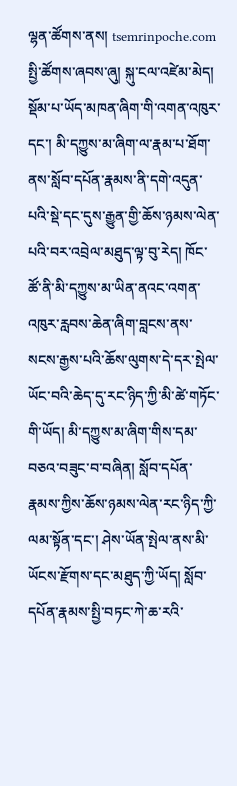ལྷན་ཚོགས་ནས། tsemrinpoche.com
སྤྱི་ཚོགས་ཞབས་ཞུ། སྐུ་ངལ་འཛེམ་མེད།
སྡོམ་པ་ཡོད་མཁན་ཞིག་གི་འགན་འཁུར་དང་། མི་དཀྱུས་མ་ཞིག་ལ་རྣམ་པ་ཐོག་ནས་སློབ་དཔོན་རྣམས་ནི་དགེ་འདུན་པའི་སྡེ་དང་དུས་རྒྱུན་གྱི་ཆོས་ཉམས་ལེན་པའི་བར་འབྲེལ་མཐུད་ལྟ་བུ་རེད། ཁོང་ཚོ་ནི་མི་དཀྱུས་མ་ཡིན་ནའང་འགན་འཁུར་རླབས་ཆེན་ཞིག་བླངས་ནས་སངས་རྒྱས་པའི་ཆོས་ལུགས་དེ་དར་སྤེལ་ཡོང་བའི་ཆེད་དུ་རང་ཉིད་ཀྱི་མི་ཚེ་གཏོང་གི་ཡོད། མི་དཀྱུས་མ་ཞིག་གིས་དམ་བཅའ་བཟུང་བ་བཞིན། སློབ་དཔོན་རྣམས་ཀྱིས་ཆོས་ཉམས་ལེན་རང་ཉིད་ཀྱི་ལམ་སྟོན་དང་། ཤེས་ཡོན་སྤེལ་ནས་མི་ཡོངས་རྫོགས་དང་མཐུད་ཀྱི་ཡོད། སློབ་དཔོན་རྣམས་སྤྱི་བཏང་ཀེ་ཆ་རའི་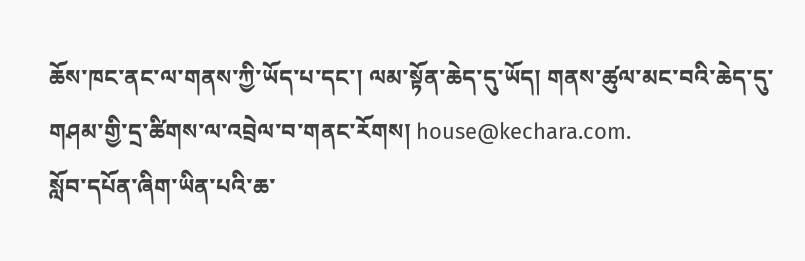ཆོས་ཁང་ནང་ལ་གནས་ཀྱི་ཡོད་པ་དང་། ལམ་སྟོན་ཆེད་དུ་ཡོད། གནས་ཚུལ་མང་བའི་ཆེད་དུ་གཤམ་གྱི་དྲ་ཚིགས་ལ་འབྲེལ་བ་གནང་རོགས། house@kechara.com.
སློབ་དཔོན་ཞིག་ཡིན་པའི་ཆ་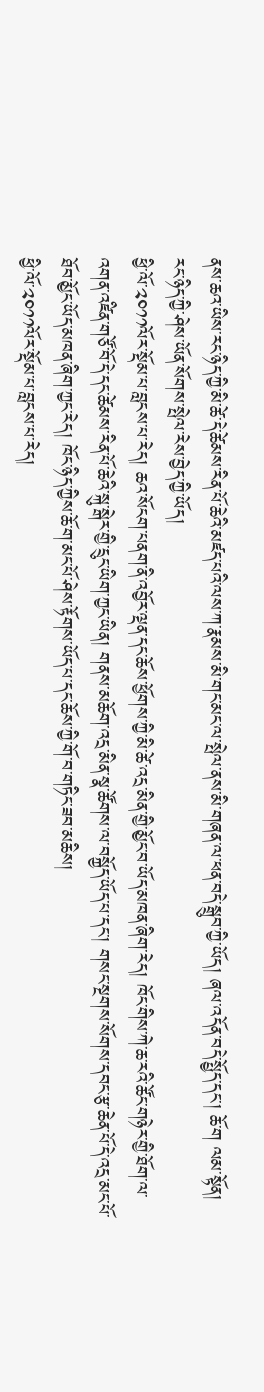ནས་ཆའ་ཡིས་རང་ཉིད་ཀྱི་མི་ཚེ་དེ་ཚེམས་རིན་པོ་ཆེའི་མཛད་པའི་ལས་ཀ་རྣམས་མི་གང་མང་ལ་སྤེལ་ནས་མི་གཞན་ལ་ཕན་བདེ་སྒྲུབ་ཀྱི་ཡོད། ཞལ་འདོན་བདེ་སྤྱོད་དང་། ཆོ་ག ལམ་སྟོན། རང་ཉིད་ཀྱི་ཤེས་ཡོན་སོགས་སྤེལ་རེས་བྱེད་ཀྱི་ཡོད།
ཕྱི་ལོ་༢༠༡༡ལོར་སྡོམ་པ་བླངས་པ་རེད། ཆའ་སོངག་པནག་ནི་འབྱོར་ལྡན་དང་ཆོས་ཕྱོགས་ཀྱི་མི་ཚེ་འདྲ་མིན་གྱི་མྱོང་བ་ཡོད་མཁན་ཞིག་རེད། ཁོང་གིས་ཀེ་ཆ་རའི་ཚོང་གཉེར་གྱི་ཐོག་ལ་འགན་འཛིན་གཙོ་བོ་དེ་དང་ཚེམས་རིན་པོ་ཆེའི་སྐུ་སྒེར་གྱི་དྲུང་ཡིག་ཀྱང་ཡིན། གནས་མཆོག་འདྲ་མིན་སྣ་ཚོགས་ལ་བསྐྱོད་ཡོད་པ་དང་། གསང་སྔགས་སོགས་དབང་རྩ་ཆེན་པོ་དེ་འདྲ་མང་པོ་ཐོབ་མྱོང་ཡོད་མཁན་ཞིག་ཀྱང་རེད། ཁོང་ཉིད་ཀྱིས་ཆོ་ག་མང་པོ་ཤེས་རྟོགས་ཡོད་པ་དང་ཆོས་ཀྱི་གོ་བ་གཏིང་ཟབ་མཆིས།
ཕྱི་ལོ་༢༠༡༡ལོར་སྡོམ་པ་བླངས་པ་རེད།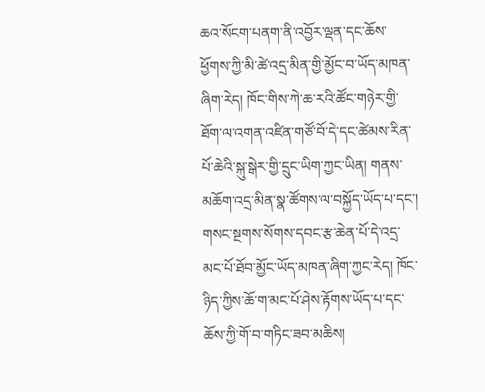ཆའ་སོངག་པནག་ནི་འབྱོར་ལྡན་དང་ཆོས་ཕྱོགས་ཀྱི་མི་ཚེ་འདྲ་མིན་གྱི་མྱོང་བ་ཡོད་མཁན་ཞིག་རེད། ཁོང་གིས་ཀེ་ཆ་རའི་ཚོང་གཉེར་གྱི་ཐོག་ལ་འགན་འཛིན་གཙོ་བོ་དེ་དང་ཚེམས་རིན་པོ་ཆེའི་སྐུ་སྒེར་གྱི་དྲུང་ཡིག་ཀྱང་ཡིན། གནས་མཆོག་འདྲ་མིན་སྣ་ཚོགས་ལ་བསྐྱོད་ཡོད་པ་དང་། གསང་སྔགས་སོགས་དབང་རྩ་ཆེན་པོ་དེ་འདྲ་མང་པོ་ཐོབ་མྱོང་ཡོད་མཁན་ཞིག་ཀྱང་རེད། ཁོང་ཉིད་ཀྱིས་ཆོ་ག་མང་པོ་ཤེས་རྟོགས་ཡོད་པ་དང་ཆོས་ཀྱི་གོ་བ་གཏིང་ཟབ་མཆིས།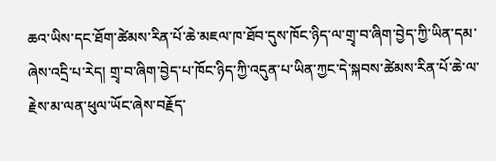ཆའ་ཡིས་དང་ཐོག་ཚེམས་རིན་པོ་ཆེ་མཇལ་ཁ་ཐོབ་དུས་ཁོང་ཉིད་ལ་གྲྭ་བ་ཞིག་བྱེད་ཀྱི་ཡིན་དམ་ཞེས་འདྲི་པ་རེད། གྲྭ་བ་ཞིག་བྱེད་པ་ཁོང་ཉིད་ཀྱི་འདུན་པ་ཡིན་ཀྱང་དེ་སྐབས་ཚེམས་རིན་པོ་ཆེ་ལ་རྗེས་མ་ལན་ཕུལ་ཡོང་ཞེས་བརྗོད་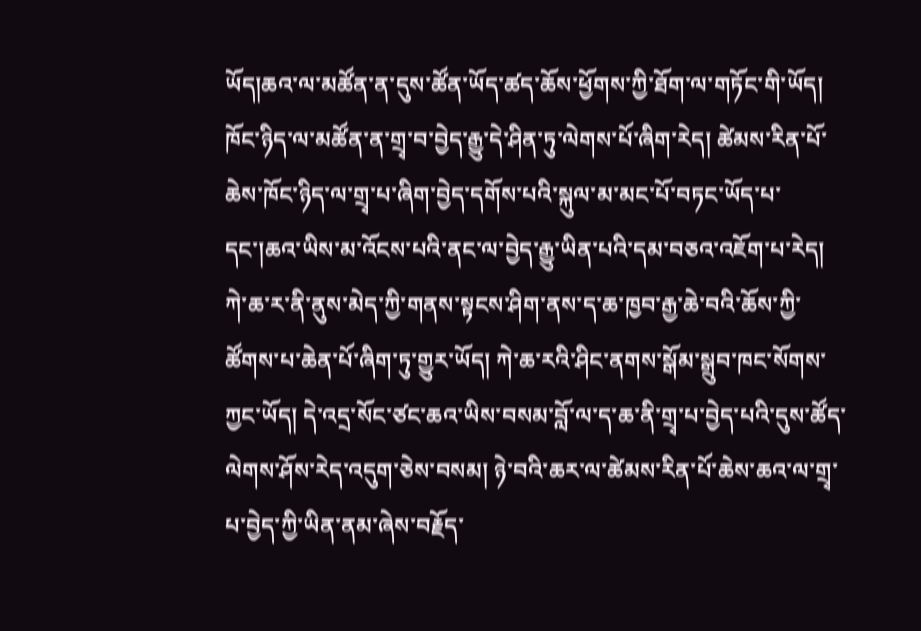ཡོད།ཆའ་ལ་མཚོན་ན་དུས་ཚོན་ཡོད་ཚད་ཆོས་ཕྱོགས་ཀྱི་ཐོག་ལ་གཏོང་གི་ཡོད། ཁོང་ཉིད་ལ་མཚོན་ན་གྲྭ་བ་བྱེད་རྒྱུ་དེ་ཤིན་ཏུ་ལེགས་པོ་ཞིག་རེད། ཚེམས་རིན་པོ་ཆེས་ཁོང་ཉིད་ལ་གྲྭ་པ་ཞིག་བྱེད་དགོས་པའི་སྐུལ་མ་མང་པོ་བཏང་ཡོད་པ་དང་།ཆའ་ཡིས་མ་འོངས་པའི་ནང་ལ་བྱེད་རྒྱུ་ཡིན་པའི་དམ་བཅའ་འཇོག་པ་རེད།
ཀེ་ཆ་ར་ནི་ནུས་མེད་ཀྱི་གནས་སྟངས་ཤིག་ནས་ད་ཆ་ཁྱབ་རྒྱ་ཆེ་བའི་ཆོས་ཀྱི་ཚོགས་པ་ཆེན་པོ་ཞིག་ཏུ་གྱུར་ཡོད། ཀེ་ཆ་རའི་ཤིང་ནགས་སྒོམ་སྒྲུབ་ཁང་སོགས་ཀྱང་ཡོད། དེ་འདྲ་སོང་ཙང་ཆའ་ཡིས་བསམ་བློ་ལ་ད་ཆ་ནི་གྲྭ་པ་བྱེད་པའི་དུས་ཚོད་ལེགས་ཤོས་རེད་འདུག་ཅེས་བསམ། ཉེ་བའི་ཆར་ལ་ཚེམས་རིན་པོ་ཆེས་ཆའ་ལ་གྲྭ་པ་བྱེད་ཀྱི་ཡིན་ནམ་ཞེས་བརྗོད་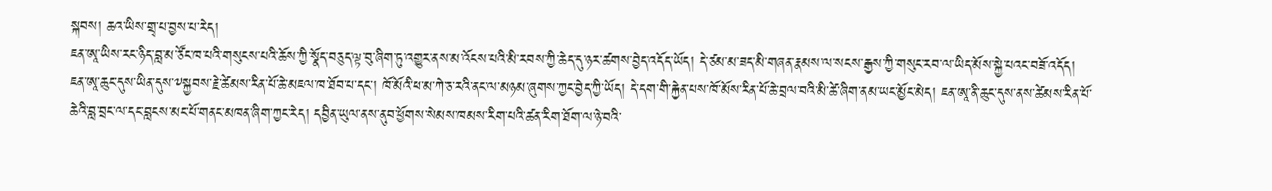སྐབས། ཆའ་ཡིས་གྲྭ་པ་བྱས་པ་རེད།
ཇན་ཨཱ་ཡིས་རང་ཉིད་བླ་མ་ཙོང་ཁ་པའི་གསུངས་པའི་ཆོས་ཀྱི་སྣོད་བཅུད་ལྟ་བུ་ཞིག་ཏུ་འགྱུར་ནས་མ་འོངས་པའི་མི་རབས་ཀྱི་ཆེད་དུ་ཉར་ཚགས་བྱེད་འདོད་ཡོད། དེ་ཙམ་མ་ཟད་མི་གཞན་རྣམས་ལ་སངས་རྒྱས་ཀྱི་གསུང་རབ་ལ་ཡིད་མོས་སྐྱེ་པའང་བཟོ་འདོད།
ཇན་ཨཱ་ཆུང་དུས་ཡིན་དུས་༸སྐྱབས་རྗེ་ཚེམས་རིན་པོ་ཆེ་མཇལ་ཁ་ཐོབ་པ་དང་། ཁོ་མོའི་ཕ་མ་ཀེ་ཅ་རའི་ནང་ལ་མཉམ་ཞུགས་ཀྱང་བྱེད་ཀྱི་ཡོད། དེ་དག་གི་རྐྱེན་པས་ཁོ་མོས་རིན་པོ་ཆེ་བྲལ་བའི་མི་ཚེ་ཞིག་ནམ་ཡང་མྱོང་མེད། ཇན་ཨཱ་ནི་ཆུང་དུས་ནས་ཚེམས་རིན་པོ་ཆེའི་བླ་བྲང་ལ་དང་བླངས་མང་པོ་གནང་མཁན་ཞིག་ཀྱང་རེད། དབྱིན་ཡུལ་ནས་ནུབ་ཕྱོགས་སེམས་ཁམས་རིག་པའི་ཚན་རིག་ཐོག་ལ་ཉེ་བའི་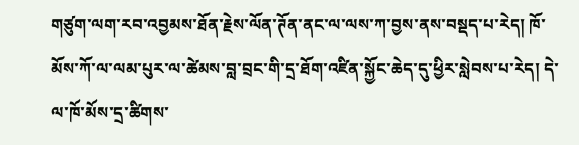གཙུག་ལག་རབ་འབྱམས་ཐོན་རྗེས་ལོན་ཊོན་ནང་ལ་ལས་ཀ་བྱས་ནས་བསྡད་པ་རེད། ཁོ་མོས་ཀོ་ལ་ལམ་པུར་ལ་ཚེམས་བླ་བྲང་གི་དྲ་ཐོག་འཛིན་སྐྱོང་ཆེད་དུ་ཕྱིར་སླེབས་པ་རེད། དེ་ལ་ཁོ་མོས་དྲ་ཚིགས་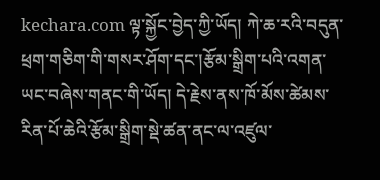kechara.com ལྟ་སྐྱོང་བྱེད་ཀྱི་ཡོད། ཀེ་ཆ་རའི་བདུན་ཕྲག་གཅིག་གི་གསར་ཤོག་དང་།རྩོམ་སྒྲིག་པའི་འགན་ཡང་བཞེས་གནང་གི་ཡོད། དེ་རྗེས་ནས་ཁོ་མོས་ཚེམས་རིན་པོ་ཆེའི་རྩོམ་སྒྲིག་སྡེ་ཚན་ནང་ལ་འཛུལ་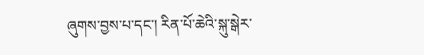ཞུགས་བྱས་པ་དང་། རིན་པོ་ཆེའི་སྐུ་སྒེར་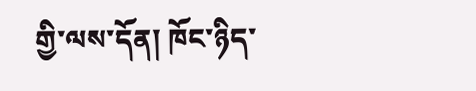གྱི་ལས་དོན། ཁོང་ཉིད་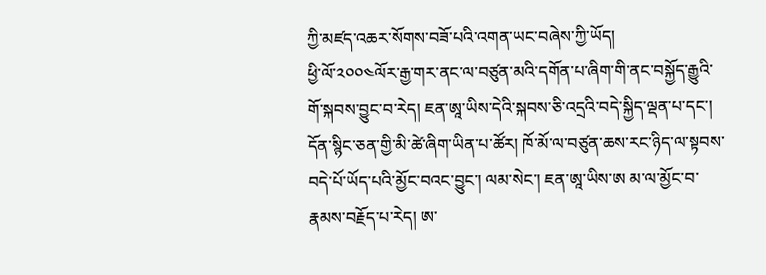ཀྱི་མཛད་འཆར་སོགས་བཟོ་པའི་འགན་ཡང་བཞེས་ཀྱི་ཡོད།
ཕྱི་ལོ་༢༠༠༤ལོར་རྒྱ་གར་ནང་ལ་བཙུན་མའི་དགོན་པ་ཞིག་གི་ནང་བསྐྱོད་རྒྱུའི་གོ་སྐབས་བྱུང་བ་རེད། ཇན་ཨཱ་ཡིས་དེའི་སྐབས་ཅི་འདྲའི་བདེ་སྐྱིད་ལྡན་པ་དང་། དོན་སྙིང་ཅན་གྱི་མི་ཚེ་ཞིག་ཡིན་པ་ཚོར། ཁོ་མོ་ལ་བཙུན་ཆས་རང་ཉིད་ལ་སྟབས་བདེ་པོ་ཡོད་པའི་མྱོང་བའང་བྱུང་། ལམ་སེང་། ཇན་ཨཱ་ཡིས་ཨ མ་ལ་མྱོང་བ་རྣམས་བརྗོད་པ་རེད། ཨ་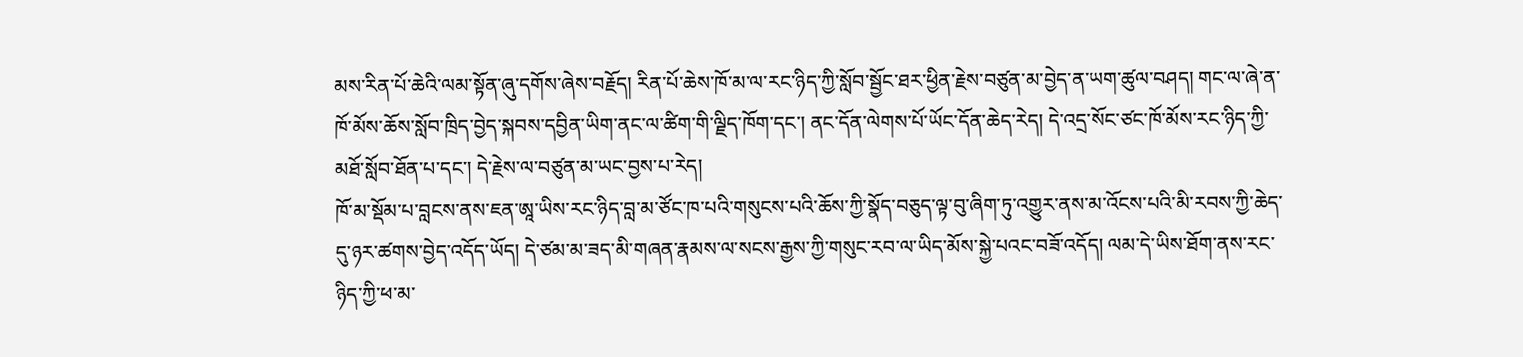མས་རིན་པོ་ཆེའི་ལམ་སྟོན་ཞུ་དགོས་ཞེས་བརྗོད། རིན་པོ་ཆེས་ཁོ་མ་ལ་རང་ཉིད་ཀྱི་སློབ་སྦྱོང་ཐར་ཕྱིན་རྗེས་བཙུན་མ་བྱེད་ན་ཡག་ཚུལ་བཤད། གང་ལ་ཞེ་ན་ཁོ་མོས་ཆོས་སློབ་ཁྲིད་བྱེད་སྐབས་དབྱིན་ཡིག་ནང་ལ་ཚིག་གི་ལྗིད་ཁོག་དང་། ནང་དོན་ལེགས་པོ་ཡོང་དོན་ཆེད་རེད། དེ་འདྲ་སོང་ཙང་ཁོ་མོས་རང་ཉིད་ཀྱི་མཐོ་སློབ་ཐོན་པ་དང་། དེ་རྗེས་ལ་བཙུན་མ་ཡང་བྱས་པ་རེད།
ཁོ་མ་སྡོམ་པ་བླངས་ནས་ཇན་ཨཱ་ཡིས་རང་ཉིད་བླ་མ་ཙོང་ཁ་པའི་གསུངས་པའི་ཆོས་ཀྱི་སྣོད་བཅུད་ལྟ་བུ་ཞིག་ཏུ་འགྱུར་ནས་མ་འོངས་པའི་མི་རབས་ཀྱི་ཆེད་དུ་ཉར་ཚགས་བྱེད་འདོད་ཡོད། དེ་ཙམ་མ་ཟད་མི་གཞན་རྣམས་ལ་སངས་རྒྱས་ཀྱི་གསུང་རབ་ལ་ཡིད་མོས་སྐྱེ་པའང་བཟོ་འདོད། ལམ་དེ་ཡིས་ཐོག་ནས་རང་ཉིད་ཀྱི་ཕ་མ་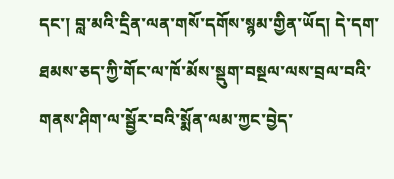དང་། བླ་མའི་དྲིན་ལན་གསོ་དགོས་སྙམ་གྱིན་ཡོད། དེ་དག་ཐམས་ཅད་ཀྱི་གོང་ལ་ཁོ་མོས་སྡུག་བསྔལ་ལས་བྲལ་བའི་གནས་ཤིག་ལ་སྦྱོར་བའི་སྨོན་ལམ་ཀྱང་བྱེད་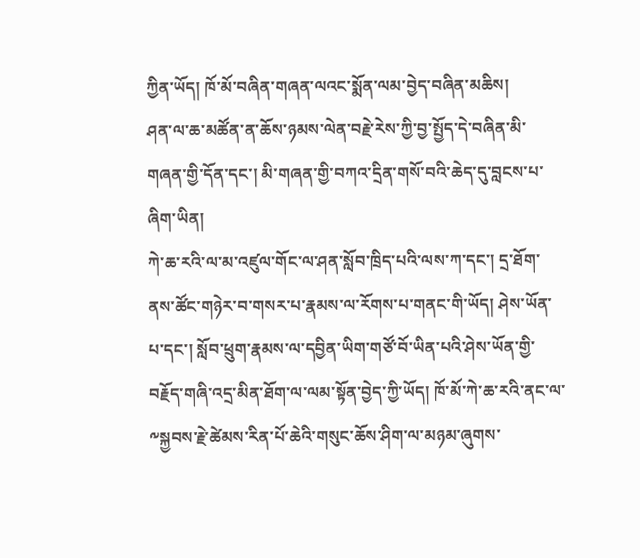ཀྱིན་ཡོད། ཁོ་མོ་བཞིན་གཞན་ལའང་སྨོན་ལམ་བྱེད་བཞིན་མཆིས།
ཤན་ལ་ཆ་མཚོན་ན་ཆོས་ཉམས་ལེན་བརྗེ་རེས་ཀྱི་བྱ་སྤྱོད་དེ་བཞིན་མི་གཞན་གྱི་དོན་དང་། མི་གཞན་གྱི་བཀའ་དྲིན་གསོ་བའི་ཆེད་དུ་བླངས་པ་ཞིག་ཡིན།
ཀེ་ཆ་རའི་ལ་མ་འཛུལ་གོང་ལ་ཤན་སློབ་ཁྲིད་པའི་ལས་ཀ་དང་། དྲ་ཐོག་ནས་ཚོང་གཉེར་བ་གསར་པ་རྣམས་ལ་རོགས་པ་གནང་གི་ཡོད། ཤེས་ཡོན་པ་དང་། སློབ་ཕྲུག་རྣམས་ལ་དབྱིན་ཡིག་གཙོ་བོ་ཡིན་པའི་ཤེས་ཡོན་གྱི་བརྗོད་གཞི་འདྲ་མིན་ཐོག་ལ་ལམ་སྟོན་བྱེད་ཀྱི་ཡོད། ཁོ་མོ་ཀེ་ཆ་རའི་ནང་ལ་༸སྐྱབས་རྗེ་ཚེམས་རིན་པོ་ཆེའི་གསུང་ཆོས་ཤིག་ལ་མཉམ་ཞུགས་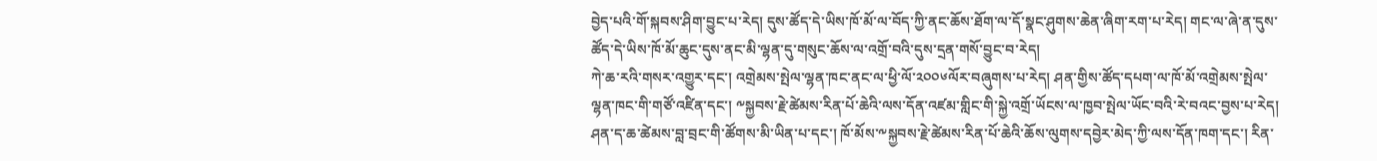བྱེད་པའི་གོ་སྐབས་ཤིག་བྱུང་པ་རེད། དུས་ཚོད་དེ་ཡིས་ཁོ་མོ་ལ་བོད་ཀྱི་ནང་ཆོས་ཐོག་ལ་དོ་སྣང་ཤུགས་ཆེན་ཞིག་རག་པ་རེད། གང་ལ་ཞེ་ན་དུས་ཚོད་དེ་ཡིས་ཁོ་མོ་ཆུང་དུས་ནང་མི་ལྷན་དུ་གསུང་ཆོས་ལ་འགྲོ་བའི་དུས་དྲན་གསོ་བྱུང་བ་རེད།
ཀེ་ཆ་རའི་གསར་འགྱུར་དང་། འགྲེམས་སྤེལ་ལྷན་ཁང་ནང་ལ་ཕྱི་ལོ་༢༠༠༦ལོར་བཞུགས་པ་རེད། ཤན་གྱིས་ཚོད་དཔག་ལ་ཁོ་མོ་འགྲེམས་སྤེལ་ལྷན་ཁང་གི་གཙོ་འཛིན་དང་། ༸སྐྱབས་རྗེ་ཚེམས་རིན་པོ་ཆེའི་ལས་དོན་འཛམ་གླིང་གི་སྐྱེ་འགྲོ་ཡོངས་ལ་ཁྱབ་སྤེལ་ཡོང་བའི་རེ་བའང་བྱས་པ་རེད། ཤན་ད་ཆ་ཚེམས་བླ་བྲང་གི་ཚོགས་མི་ཡིན་པ་དང་། ཁོ་མོས་༸སྐྱབས་རྗེ་ཚེམས་རིན་པོ་ཆེའི་ཆོས་ལུགས་དབྱེར་མེད་ཀྱི་ལས་དོན་ཁག་དང་། རིན་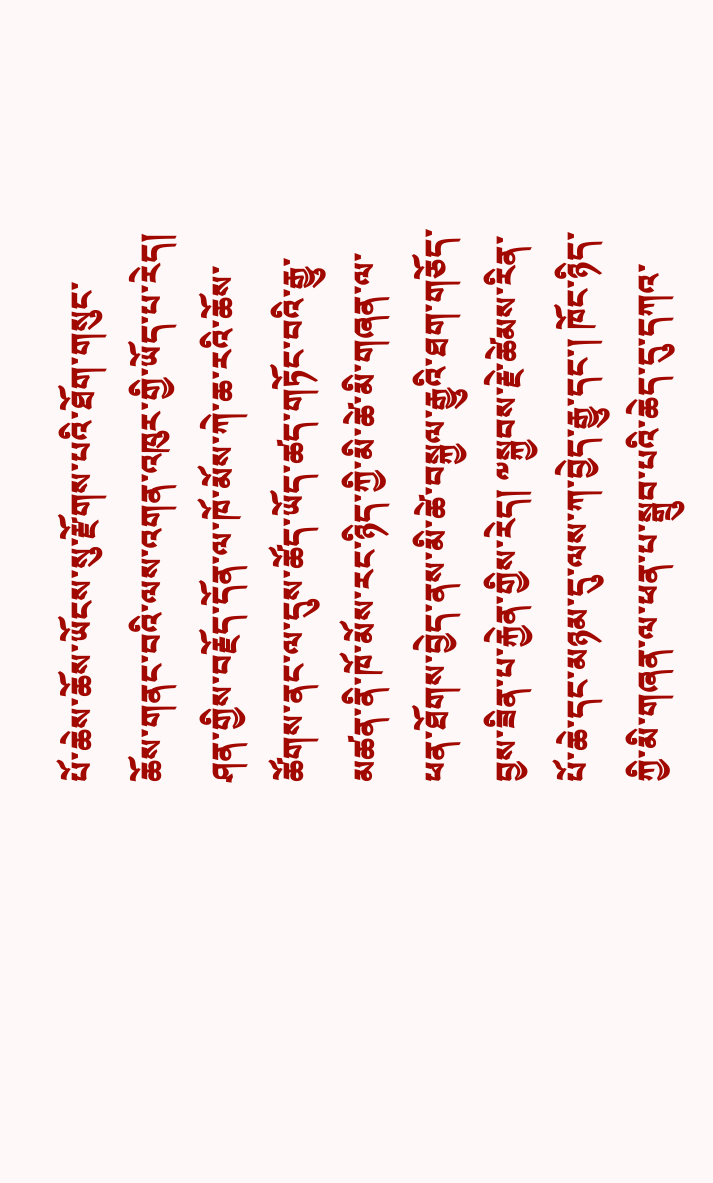པོ་ཆེས་ཆོས་ཡོངས་སུ་རྫོགས་པའི་ཐོག་གསུང་ཆོས་གནང་བའི་ལས་འགན་འཁུར་གྱི་ཡོད་པ་རེད།
ཤན་གྱིས་བརྗོད་དོན་ལ་ཁོ་མོས་ཀེ་ཆ་རའི་ཆོས་ཚོགས་ནང་ལ་དུས་ཚོད་ཡོད་ཚད་གཏོང་བའི་རྒྱུ་མཚན་ནི་ཁོ་མོས་རང་ཉིད་ཀྱི་མི་ཚེ་མི་གཞན་ལ་ཕན་ཐོགས་བྱེད་ནས་མི་ཚེ་བསྐྱལ་རྒྱུའི་ཐག་གཅོད་བྱས་ཟིན་པ་རྐྱེན་གྱིས་རེད། ༸སྐྱབས་རྗེ་ཚེམས་རིན་པོ་ཆེ་དང་མཉམ་དུ་ལས་ཀ་བྱེད་རྒྱུ་དང་། ཁོང་ཉིད་ཀྱི་མི་གཞན་ལ་ཕན་པ་སྒྲུབ་པའི་ཆེད་དུ་དཀའ་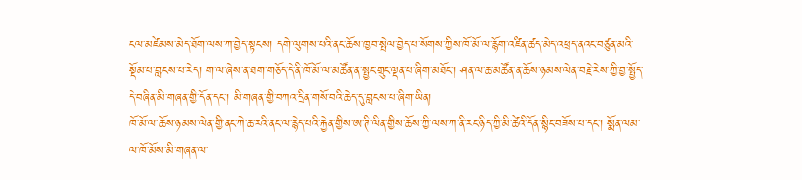ངལ་མཛེམས་མེད་ཐོག་ལས་ཀ་བྱེད་སྟངས། དགེ་ལུགས་པའི་ནང་ཆོས་ཁྱབ་སྤེལ་བྱེད་པ་སོགས་ཀྱིས་ཁོ་མོ་ལ་རྙོག་འཛིན་ཚད་མེད་འཕྲད་ནའང་བཙུན་མའི་སྡོམ་པ་བླངས་པ་རེད། ག་ལ་ཞེས་ན་ཐག་གཅོད་དེ་ནི་ཁོ་མོ་ལ་མཚོན་ན་སྤྱང་གྲུང་ལྡན་པ་ཞིག་མཐོང་། ཤན་ལ་ཆ་མཚོན་ན་ཆོས་ཉམས་ལེན་བརྗེ་རེས་ཀྱི་བྱ་སྤྱོད་དེ་བཞིན་མི་གཞན་གྱི་དོན་དང་། མི་གཞན་གྱི་བཀའ་དྲིན་གསོ་བའི་ཆེད་དུ་བླངས་པ་ཞིག་ཡིན།
ཁོ་མོ་ལ་ཆོས་ཉམས་ལེན་གྱི་ནང་ཀེ་ཆ་རའི་ནང་ལ་རྙེད་པའི་རྐྱེན་གྱིས་ཨ་ཊི་ལིན་གྱིས་ཆོས་ཀྱི་ལས་ཀ་ནི་རང་ཉིད་ཀྱི་མི་ཚེའི་དོན་སྙིང་བཟོས་པ་དང་། སྨོན་ལམ་ལ་ཁོ་མོས་མི་གཞན་ལ་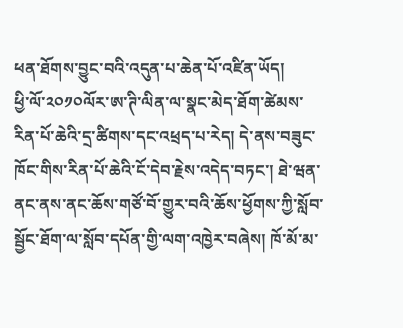ཕན་ཐོགས་བྱུང་བའི་འདུན་པ་ཆེན་པོ་འཛིན་ཡོད།
ཕྱི་ལོ་༢༠༡༠ལོར་ཨ་ཊི་ལིན་ལ་སྣང་མེད་ཐོག་ཚེམས་རིན་པོ་ཆེའི་དྲ་ཚིགས་དང་འཕྲད་པ་རེད། དེ་ནས་བཟུང་ཁོང་གིས་རིན་པོ་ཆེའི་ངོ་དེབ་རྗེས་འདེད་བཏང་། ཐེ་ཝན་ནང་ནས་ནང་ཆོས་གཙོ་བོ་གྱུར་བའི་ཆོས་ཕྱོགས་ཀྱི་སློབ་སྦྱོང་ཐོག་ལ་སློབ་དཔོན་གྱི་ལག་འཁྱེར་བཞེས། ཁོ་མོ་མ་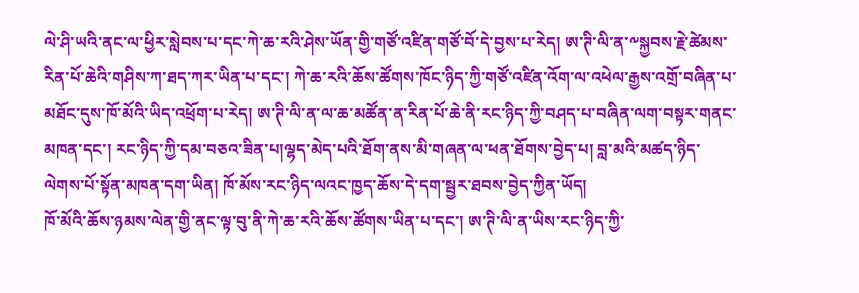ལེ་ཤི་ཡའི་ནང་ལ་ཕྱིར་སླེབས་པ་དང་ཀེ་ཆ་རའི་ཤེས་ཡོན་གྱི་གཙོ་འཛིན་གཙོ་བོ་དེ་བྱས་པ་རེད། ཨ་ཊི་ལི་ན་༸སྐྱབས་རྗེ་ཚེམས་རིན་པོ་ཆེའི་གཤིས་ཀ་ཐད་ཀར་ཡིན་པ་དང་། ཀེ་ཆ་རའི་ཆོས་ཚོགས་ཁོང་ཉིད་ཀྱི་གཙོ་འཛིན་འོག་ལ་འཕེལ་རྒྱས་འགྲོ་བཞིན་པ་མཐོང་དུས་ཁོ་མོའི་ཡིད་འཕྲོག་པ་རེད། ཨ་ཊི་ལི་ན་ལ་ཆ་མཚོན་ན་རིན་པོ་ཆེ་ནི་རང་ཉིད་ཀྱི་བཤད་པ་བཞིན་ལག་བསྟར་གནང་མཁན་དང་། རང་ཉིད་ཀྱི་དམ་བཅའ་ཟིན་པ།ལྷད་མེད་པའི་ཐོག་ནས་མི་གཞན་ལ་ཕན་ཐོགས་བྱེད་པ། བླ་མའི་མཚད་ཉིད་ལེགས་པོ་སྟོན་མཁན་དག་ཡིན། ཁོ་མོས་རང་ཉིད་ལའང་ཁྱད་ཆོས་དེ་དག་སྦྱར་ཐབས་བྱེད་ཀྱིན་ཡོད།
ཁོ་མོའི་ཆོས་ཉམས་ལེན་གྱི་ནང་ལྟ་བུ་ནི་ཀེ་ཆ་རའི་ཆོས་ཚོགས་ཡིན་པ་དང་། ཨ་ཊི་ལི་ན་ཡིས་རང་ཉིད་ཀྱི་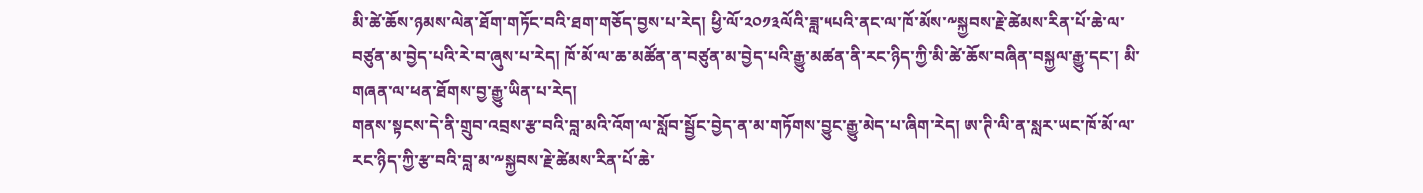མི་ཚེ་ཆོས་ཉམས་ལེན་ཐོག་གཏོང་བའི་ཐག་གཅོད་བྱས་པ་རེད། ཕྱི་ལོ་༢༠༡༣ལོའི་ཟླ་༥པའི་ནང་ལ་ཁོ་མོས་༸སྐྱབས་རྗེ་ཚེམས་རིན་པོ་ཆེ་ལ་བཙུན་མ་བྱེད་པའི་རེ་བ་ཞུས་པ་རེད། ཁོ་མོ་ལ་ཆ་མཚོན་ན་བཙུན་མ་བྱེད་པའི་རྒྱུ་མཚན་ནི་རང་ཉིད་ཀྱི་མི་ཚེ་ཆོས་བཞིན་བསྐྱལ་རྒྱུ་དང་། མི་གཞན་ལ་ཕན་ཐོགས་བྱ་རྒྱུ་ཡིན་པ་རེད།
གནས་སྟངས་དེ་ནི་གྲུབ་འབྲས་རྩ་བའི་བླ་མའི་འོག་ལ་སློབ་སྦྱོང་བྱེད་ན་མ་གཏོགས་བྱུང་རྒྱུ་མེད་པ་ཞིག་རེད། ཨ་ཊི་ལི་ན་སླར་ཡང་ཁོ་མོ་ལ་རང་ཉིད་ཀྱི་རྩ་བའི་བླ་མ་༸སྐྱབས་རྗེ་ཚེམས་རིན་པོ་ཆེ་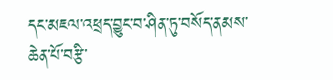དང་མཇལ་འཕྲད་བྱུང་བ་ཤིན་ཏུ་བསོད་ནམས་ཆེན་པོ་བརྩི་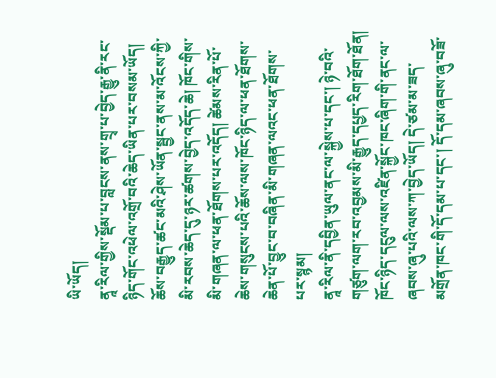ཡི་ཡོད།
ནཱ་རིལ་གྱིས་སྡོམ་པ་བླངས་ནས་གྲྭ་པ་བྱེད་རྒྱུ་ནི་རང་ཉིད་གོང་འཕེལ་འགྲོ་བའི་ཆེད་ཡིན་པར་བསམ་ཡོད། ཆོས་བརྒྱུད་ཚང་མའི་ཤེས་ཡོན་སྦྱང་ནས་མ་འོངས་ཀྱི་མི་རབས་ཆེད་དུ་ཉར་ཚགས་བྱེད་འདོད་ཆེ། ཁོང་གིས་མི་གཞན་ལ་ཕན་ཐོགས་པར་འདོད། ཚེམས་རིན་པོ་ཆེས་གསུངས་པའི་ཆོས་ལས་ཁོང་ཉིད་ལ་ཕན་ཐོགས་ཆེན་པོ་བྱུང་བ་བཞིན་མི་གཞན་ལའང་ཕན་ཐོགས་པར་སྙམ།
ནཱ་རིལ་ནི་དབྱིན་ཡུལ་ནང་ལ་སྐྱེས་པ་དང་། ཉེ་བའི་གཙུག་ལག་རབ་འབྱམས་མི་རྒྱུད་དཔྱད་རིག་ཐོག་ཐོན། ཁོང་ཉིད་དངུལ་ལས་འཛིན་སྐྱོང་ཁང་ཞིག་གི་ནང་ལ་ཞབས་ཞུ་པའི་ལས་ཀ་བྱེད་ཡོད། དེ་ཙམ་མ་ཟད་མགྲོན་ཁང་གི་དོ་དམ་པ་དང་། དོ་དམ་ཞབས་ཞུ་བཟོ་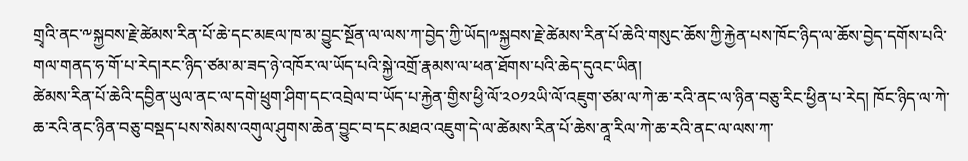གྲྭའི་ནང་༸སྐྱབས་རྗེ་ཚེམས་རིན་པོ་ཆེ་དང་མཇལ་ཁ་མ་བྱུང་སྔོན་ལ་ལས་ཀ་བྱེད་ཀྱི་ཡོད།༸སྐྱབས་རྗེ་ཚེམས་རིན་པོ་ཆེའི་གསུང་ཆོས་ཀྱི་རྐྱེན་པས་ཁོང་ཉིད་ལ་ཆོས་བྱེད་དགོས་པའི་གལ་གནད་ཧ་གོ་པ་རེད།རང་ཉིད་ཙམ་མ་ཟད་ཉེ་འཁོར་ལ་ཡོད་པའི་སྐྱེ་འགྲོ་རྣམས་ལ་ཕན་ཐོགས་པའི་ཆེད་དུའང་ཡིན།
ཚེམས་རིན་པོ་ཆེའི་དབྱིན་ཡུལ་ནང་ལ་དགེ་ཕྲུག་ཤིག་དང་འབྲེལ་བ་ཡོད་པ་རྐྱེན་གྱིས་ཕྱི་ལོ་༢༠༡༢ཡི་ལོ་འཇུག་ཙམ་ལ་ཀེ་ཆ་རའི་ནང་ལ་ཉིན་བཅུ་རིང་ཕྱིན་པ་རེད། ཁོང་ཉིད་ལ་ཀེ་ཆ་རའི་ནང་ཉིན་བཅུ་བསྡད་པས་སེམས་འགུལ་ཤུགས་ཆེན་བྱུང་བ་དང་མཐའ་འཇུག་དེ་ལ་ཚེམས་རིན་པོ་ཆེས་ནཱ་རིལ་ཀེ་ཆ་རའི་ནང་ལ་ལས་ཀ་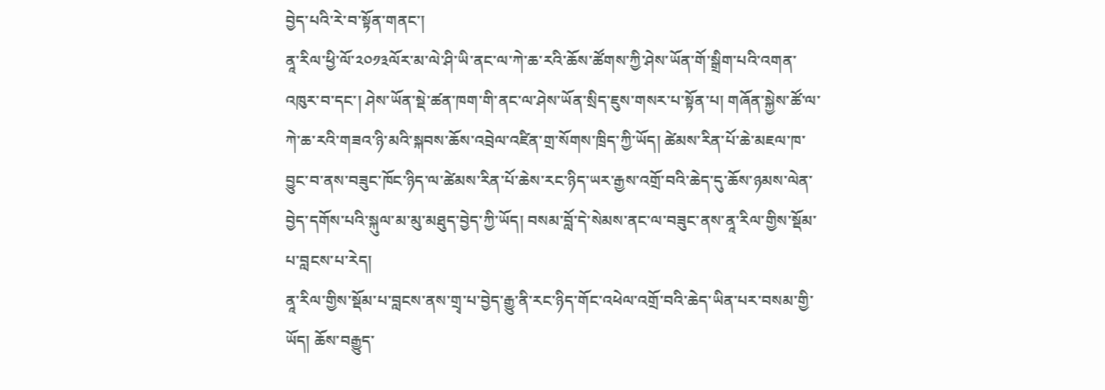བྱེད་པའི་རེ་བ་སྟོན་གནང་།
ནཱ་རིལ་ཕྱི་ལོ་༢༠༡༣ལོར་མ་ལེ་ཤི་ཡི་ནང་ལ་ཀེ་ཆ་རའི་ཆོས་ཚོགས་ཀྱི་ཤེས་ཡོན་གོ་སྒྲིག་པའི་འགན་འཁུར་བ་དང་། ཤེས་ཡོན་སྡེ་ཚན་ཁག་གི་ནང་ལ་ཤེས་ཡོན་སྲིད་ཇུས་གསར་པ་སྟོན་པ། གཞོན་སྐྱེས་ཚོ་ལ་ཀེ་ཆ་རའི་གཟའ་ཉི་མའི་སྐབས་ཆོས་འབྲེལ་འཛིན་གྲ་སོགས་ཁྲིད་ཀྱི་ཡོད། ཚེམས་རིན་པོ་ཆེ་མཇལ་ཁ་བྱུང་བ་ནས་བཟུང་ཁོང་ཉིད་ལ་ཚེམས་རིན་པོ་ཆེས་རང་ཉིད་ཡར་རྒྱས་འགྲོ་བའི་ཆེད་དུ་ཆོས་ཉམས་ལེན་བྱེད་དགོས་པའི་སྐུལ་མ་མུ་མཐུད་བྱེད་ཀྱི་ཡོད། བསམ་བློ་དེ་སེམས་ནང་ལ་བཟུང་ནས་ནཱ་རིལ་གྱིས་སྡོམ་པ་བླངས་པ་རེད།
ནཱ་རིལ་གྱིས་སྡོམ་པ་བླངས་ནས་གྲྭ་པ་བྱེད་རྒྱུ་ནི་རང་ཉིད་གོང་འཕེལ་འགྲོ་བའི་ཆེད་ཡིན་པར་བསམ་གྱི་ཡོད། ཆོས་བརྒྱུད་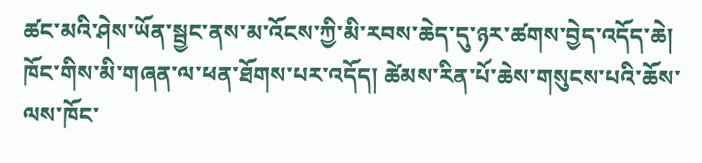ཚང་མའི་ཤེས་ཡོན་སྦྱང་ནས་མ་འོངས་ཀྱི་མི་རབས་ཆེད་དུ་ཉར་ཚགས་བྱེད་འདོད་ཆེ། ཁོང་གིས་མི་གཞན་ལ་ཕན་ཐོགས་པར་འདོད། ཚེམས་རིན་པོ་ཆེས་གསུངས་པའི་ཆོས་ལས་ཁོང་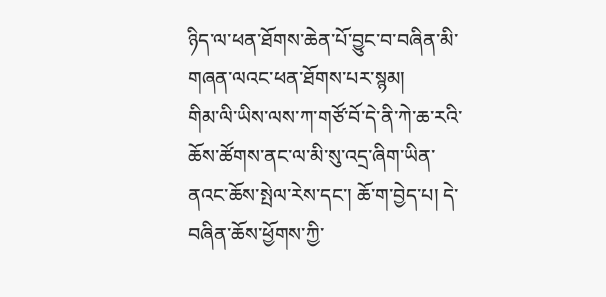ཉིད་ལ་ཕན་ཐོགས་ཆེན་པོ་བྱུང་བ་བཞིན་མི་གཞན་ལའང་ཕན་ཐོགས་པར་སྙམ།
གིམ་ལི་ཡིས་ལས་ཀ་གཙོ་བོ་དེ་ནི་ཀེ་ཆ་རའི་ཆོས་ཚོགས་ནང་ལ་མི་སུ་འདྲ་ཞིག་ཡིན་ནའང་ཆོས་སྤེལ་རེས་དང་། ཆོ་ག་བྱེད་པ། དེ་བཞིན་ཆོས་ཕྱོགས་ཀྱི་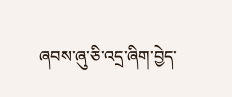ཞབས་ཞུ་ཅི་འདྲ་ཞིག་བྱེད་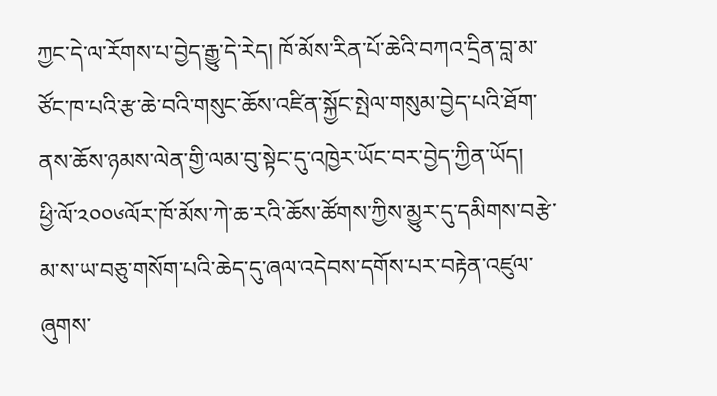ཀྱང་དེ་ལ་རོགས་པ་བྱེད་རྒྱུ་དེ་རེད། ཁོ་མོས་རིན་པོ་ཆེའི་བཀའ་དྲིན་བླ་མ་ཙོང་ཁ་པའི་རྩ་ཆེ་བའི་གསུང་ཆོས་འཛིན་སྐྱོང་སྤེལ་གསུམ་བྱེད་པའི་ཐོག་ནས་ཆོས་ཉམས་ལེན་གྱི་ལམ་བུ་སྟེང་དུ་འཁྱེར་ཡོང་བར་བྱེད་ཀྱིན་ཡོད།
ཕྱི་ལོ་༢༠༠༦ལོར་ཁོ་མོས་ཀེ་ཆ་རའི་ཆོས་ཚོགས་ཀྱིས་མྱུར་དུ་དམིགས་བརྩེ་མ་ས་ཡ་བཅུ་གསོག་པའི་ཆེད་དུ་ཞལ་འདེབས་དགོས་པར་བརྟེན་འཛུལ་ཞུགས་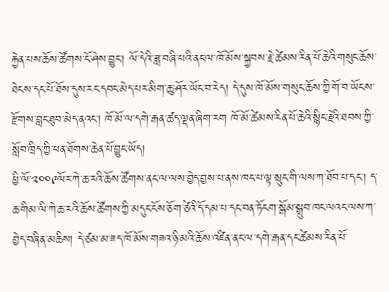རྐྱེན་པས་ཆོས་ཚོགས་ངོ་ཤེས་བྱུང་། ལོ་དེའི་ཟླ་བཞི་པའི་ནང་ལ་ཁོ་མོས་སྐྱབས་རྗེ་ཚེམས་རིན་པོ་ཆེའི་གསུང་ཆོས་ཐེངས་དང་པོ་ཐོས་དུས་རང་དབང་མེད་པར་མིག་ཆུ་ཤོར་ཡོང་བ་རེད། དེ་དུས་ཁོ་མོས་གསུང་ཆོས་ཀྱི་གོ་བ་ཡོངས་རྫོགས་བླང་ཐུབ་མེད་ནའང་། ཁོ་མོ་ལ་དགེ་རྒན་ཚད་ལྡན་ཞིག་རག ཁོ་མོ་ཚེམས་རིན་པོ་ཆེའི་སྙིང་རྗེའི་ཐབས་ཀྱི་སློབ་ཁྲིད་ཀྱི་ཕན་ཐོགས་ཆེན་པོ་བྱུང་ཡོད།
ཕྱི་ལོ་༢༠༠༩ལོར་ཀེ་ཆ་རའི་ཆོས་ཚོགས་ནང་ལ་ལས་བྱེད་བྱས་པ་ནས་ཁང་པ་ལྟ་སྲུང་གི་ལས་ཀ་ཐོབ་པ་དང་། ད་ཆ་གིམ་ལི་ཀེ་ཆ་རའི་ཆོས་ཚོགས་ཀྱི་མདུང་ངོས་ཅོག་ཙེའི་དོ་དམ་པ་དང་བན་ཏོངག་སྒོམ་སྒྲུབ་ཁང་ལའང་ལས་ཀ་བྱེད་བཞིན་མཆིས། དེ་ཙམ་མ་ཟད་ཁོ་མོས་གཟའ་ཉི་མའི་ཆོས་འཛིན་ནང་ལ་དགེ་རྒན་དང་ཚེམས་རིན་པོ་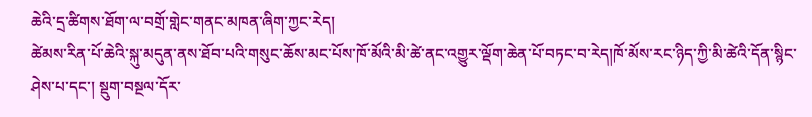ཆེའི་དྲ་ཚིགས་ཐོག་ལ་བགྲོ་གླེང་གནང་མཁན་ཞིག་ཀྱང་རེད།
ཚེམས་རིན་པོ་ཆེའི་སྐུ་མདུན་ནས་ཐོབ་པའི་གསུང་ཆོས་མང་པོས་ཁོ་མོའི་མི་ཚེ་ནང་འགྱུར་ལྡོག་ཆེན་པོ་བཏང་བ་རེད།ཁོ་མོས་རང་ཉིད་ཀྱི་མི་ཚེའི་དོན་སྙིང་ཤེས་པ་དང་། སྡུག་བསྔལ་དོར་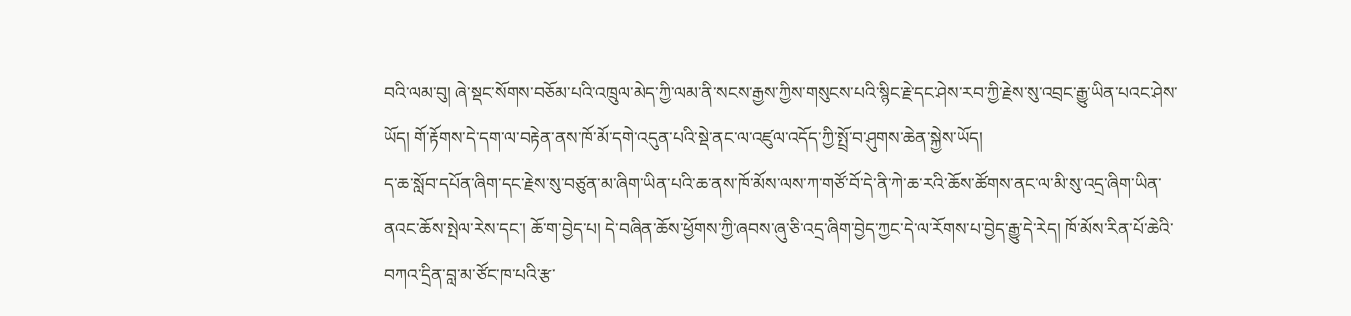བའི་ལམ་བུ། ཞེ་སྡང་སོགས་བཅོམ་པའི་འཁྲུལ་མེད་ཀྱི་ལམ་ནི་སངས་རྒྱས་ཀྱིས་གསུངས་པའི་སྙིང་རྗེ་དང་ཤེས་རབ་ཀྱི་རྗེས་སུ་འབྲང་རྒྱུ་ཡིན་པའང་ཤེས་ཡོད། གོ་རྟོགས་དེ་དག་ལ་བརྟེན་ནས་ཁོ་མོ་དགེ་འདུན་པའི་སྡེ་ནང་ལ་འཛུལ་འདོད་ཀྱི་སྤྲོ་བ་ཤུགས་ཆེན་སྐྱེས་ཡོད།
ད་ཆ་སློབ་དཔོན་ཞིག་དང་རྗེས་སུ་བཙུན་མ་ཞིག་ཡིན་པའི་ཆ་ནས་ཁོ་མོས་ལས་ཀ་གཙོ་བོ་དེ་ནི་ཀེ་ཆ་རའི་ཆོས་ཚོགས་ནང་ལ་མི་སུ་འདྲ་ཞིག་ཡིན་ནའང་ཆོས་སྤེལ་རེས་དང་། ཆོ་ག་བྱེད་པ། དེ་བཞིན་ཆོས་ཕྱོགས་ཀྱི་ཞབས་ཞུ་ཅི་འདྲ་ཞིག་བྱེད་ཀྱང་དེ་ལ་རོགས་པ་བྱེད་རྒྱུ་དེ་རེད། ཁོ་མོས་རིན་པོ་ཆེའི་བཀའ་དྲིན་བླ་མ་ཙོང་ཁ་པའི་རྩ་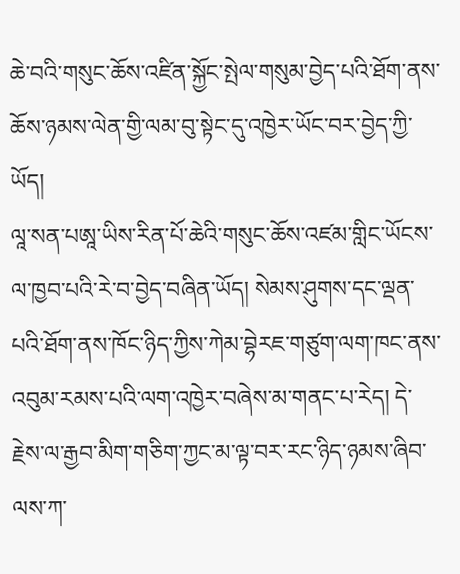ཆེ་བའི་གསུང་ཆོས་འཛིན་སྐྱོང་སྤེལ་གསུམ་བྱེད་པའི་ཐོག་ནས་ཆོས་ཉམས་ལེན་གྱི་ལམ་བུ་སྟེང་དུ་འཁྱེར་ཡོང་བར་བྱེད་ཀྱི་ཡོད།
ལཱ་སན་པཨཱ་ཡིས་རིན་པོ་ཆེའི་གསུང་ཆོས་འཛམ་གླིང་ཡོངས་ལ་ཁྱབ་པའི་རེ་བ་བྱེད་བཞིན་ཡོད། སེམས་ཤུགས་དང་ལྡན་པའི་ཐོག་ནས་ཁོང་ཉིད་ཀྱིས་ཀེམ་བྷེརཇ་གཙུག་ལག་ཁང་ནས་འབུམ་རམས་པའི་ལག་འཁྱེར་བཞེས་མ་གནང་པ་རེད། དེ་རྗེས་ལ་རྒྱབ་མིག་གཅིག་ཀྱང་མ་ལྟ་བར་རང་ཉིད་ཉམས་ཞིབ་ལས་ཀ་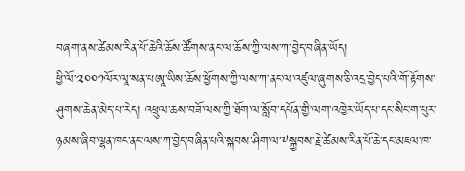བཞག་ནས་ཚེམས་རིན་པོ་ཆེའི་ཆོས་ཚོགས་ནང་ལ་ཆོས་ཀྱི་ལས་ཀ་བྱེད་བཞིན་ཡོད།
ཕྱི་ལོ་༢༠༠༡ལོར་ལཱ་སན་པཨཱ་ཡིས་ཆོས་ཕྱོགས་ཀྱི་ལས་ཀ་ནང་ལ་འཛུལ་ཞུགས་ཅི་འདྲ་བྱེད་པའི་གོ་རྟོགས་ཤུགས་ཆེན་མེད་པ་རེད། འཕྲུལ་ཆས་བཟོ་ལས་ཀྱི་ཐོག་ལ་སློབ་དཔོན་གྱི་ལག་འཁྱེར་ཡོད་པ་དང་སིང་ག་པུར་ཉམས་ཞིབ་ལྷན་ཁང་ནང་ལས་ཀ་བྱེད་བཞིན་པའི་སྐབས་ཤིག་ལ་༸སྐྱབས་རྗེ་ཚེམས་རིན་པོ་ཆེ་དང་མཇལ་ཁ་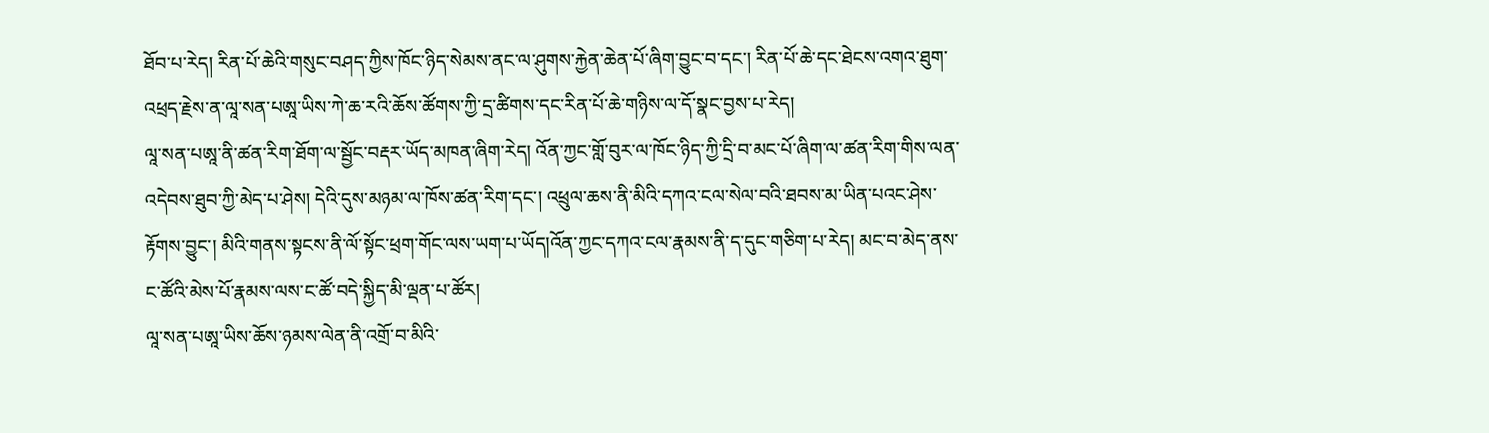ཐོབ་པ་རེད། རིན་པོ་ཆེའི་གསུང་བཤད་ཀྱིས་ཁོང་ཉིད་སེམས་ནང་ལ་ཤུགས་རྐྱེན་ཆེན་པོ་ཞིག་བྱུང་བ་དང་། རིན་པོ་ཆེ་དང་ཐེངས་འགའ་ཐུག་འཕྲད་རྗེས་ན་ལཱ་སན་པཨཱ་ཡིས་ཀེ་ཆ་རའི་ཆོས་ཚོགས་ཀྱི་དྲ་ཚིགས་དང་རིན་པོ་ཆེ་གཉིས་ལ་དོ་སྣང་བྱས་པ་རེད།
ལཱ་སན་པཨཱ་ནི་ཚན་རིག་ཐོག་ལ་སྦྱོང་བརྡར་ཡོད་མཁན་ཞིག་རེད། འོན་ཀྱང་གློ་བུར་ལ་ཁོང་ཉིད་ཀྱི་དྲི་བ་མང་པོ་ཞིག་ལ་ཚན་རིག་གིས་ལན་འདེབས་ཐུབ་ཀྱི་མེད་པ་ཤེས། དེའི་དུས་མཉམ་ལ་ཁོས་ཚན་རིག་དང་། འཕྲུལ་ཆས་ནི་མིའི་དཀའ་ངལ་སེལ་བའི་ཐབས་མ་ཡིན་པའང་ཤེས་རྟོགས་བྱུང་། མིའི་གནས་སྟངས་ནི་ལོ་སྟོང་ཕྲག་གོང་ལས་ཡག་པ་ཡོད།འོན་ཀྱང་དཀའ་ངལ་རྣམས་ནི་ད་དུང་གཅིག་པ་རེད། མང་བ་མེད་ནས་ང་ཚོའི་མེས་པོ་རྣམས་ལས་ང་ཚོ་བདེ་སྐྱིད་མི་ལྡན་པ་ཚོར།
ལཱ་སན་པཨཱ་ཡིས་ཆོས་ཉམས་ལེན་ནི་འགྲོ་བ་མིའི་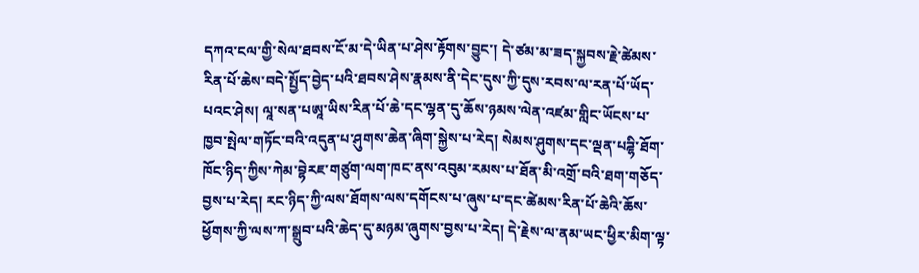དཀའ་ངལ་གྱི་སེལ་ཐབས་ངོ་མ་དེ་ཡིན་པ་ཤེས་རྟོགས་བྱུང་། དེ་ཙམ་མ་ཟད་སྐྱབས་རྗེ་ཚེམས་རིན་པོ་ཆེས་བདེ་སྤྱོད་བྱེད་པའི་ཐབས་ཤེས་རྣམས་ནི་དེང་དུས་ཀྱི་དུས་རབས་ལ་རན་པོ་ཡོད་པའང་ཤེས། ལཱ་སན་པཨཱ་ཡིས་རིན་པོ་ཆེ་དང་ལྷན་དུ་ཆོས་ཉམས་ལེན་འཛམ་གླིང་ཡོངས་པ་ཁྱབ་སྤེལ་གཏོང་བའི་འདུན་པ་ཤུགས་ཆེན་ཞིག་སྐྱེས་པ་རེད། སེམས་ཤུགས་དང་ལྡན་པཌྷི་ཐོག་ཁོང་ཉིད་ཀྱིས་ཀེམ་བྷེརཇ་གཙུག་ལག་ཁང་ནས་འབུམ་རམས་པ་ཐོན་མི་འགྲོ་བའི་ཐག་གཅོད་བྱས་པ་རེད། རང་ཉིད་ཀྱི་ལས་ཐོགས་ལས་དགོངས་པ་ཞུས་པ་དང་ཚེམས་རིན་པོ་ཆེའི་ཆོས་ཕྱོགས་ཀྱི་ལས་ཀ་སྒྲུབ་པའི་ཆེད་དུ་མཉམ་ཞུགས་བྱས་པ་རེད། དེ་རྗེས་ལ་ནམ་ཡང་ཕྱིར་མིག་ལྟ་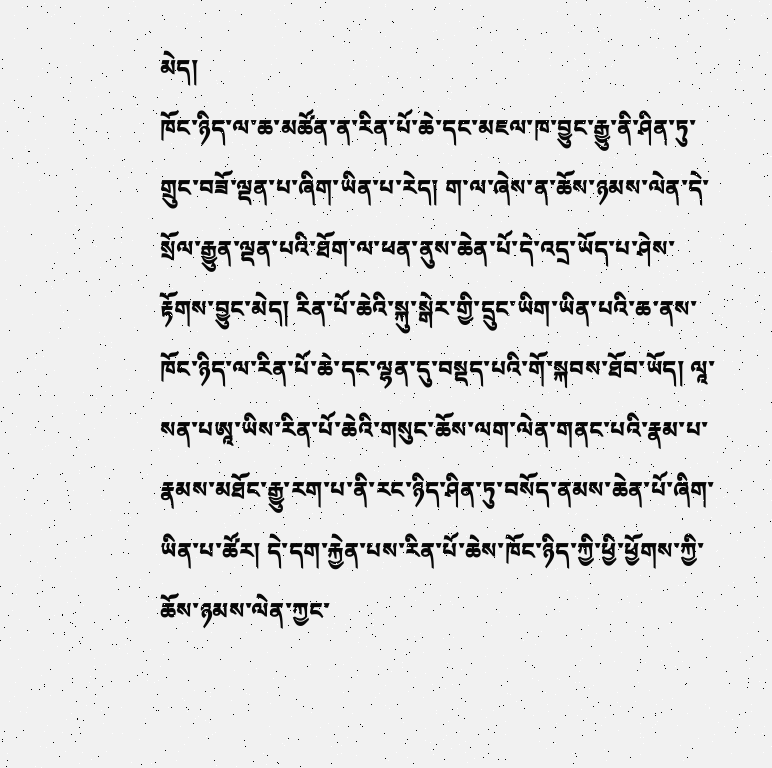མེད།
ཁོང་ཉིད་ལ་ཆ་མཚོན་ན་རིན་པོ་ཆེ་དང་མཇལ་ཁ་བྱུང་རྒྱུ་ནི་ཤིན་ཏུ་གྲུང་བཟོ་ལྡན་པ་ཞིག་ཡིན་པ་རེད། ག་ལ་ཞེས་ན་ཆོས་ཉམས་ལེན་དེ་སྲོལ་རྒྱུན་ལྡན་པའི་ཐོག་ལ་ཕན་ནུས་ཆེན་པོ་དེ་འདྲ་ཡོད་པ་ཤེས་རྟོགས་བྱུང་མེད། རིན་པོ་ཆེའི་སྐུ་སྒེར་གྱི་དྲུང་ཡིག་ཡིན་པའི་ཆ་ནས་ཁོང་ཉིད་ལ་རིན་པོ་ཆེ་དང་ལྷན་དུ་བསྡད་པའི་གོ་སྐབས་ཐོབ་ཡོད། ལཱ་སན་པཨཱ་ཡིས་རིན་པོ་ཆེའི་གསུང་ཆོས་ལག་ལེན་གནང་པའི་རྣམ་པ་རྣམས་མཐོང་རྒྱུ་རག་པ་ནི་རང་ཉིད་ཤིན་ཏུ་བསོད་ནམས་ཆེན་པོ་ཞིག་ཡིན་པ་ཚོར། དེ་དག་རྐྱེན་པས་རིན་པོ་ཆེས་ཁོང་ཉིད་ཀྱི་ཕྱི་ཕྱོགས་ཀྱི་ཆོས་ཉམས་ལེན་ཀྱང་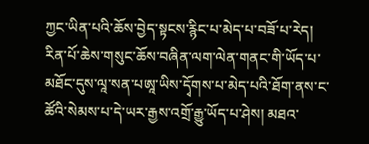ཀྱང་ཡིན་པའི་ཆོས་བྱེད་སྟངས་རྙིང་པ་མེད་པ་བཟོ་པ་རེད།
རིན་པོ་ཆེས་གསུང་ཆོས་བཞིན་ལག་ལེན་གནང་གི་ཡོད་པ་མཐོང་དུས་ལཱ་སན་པཨཱ་ཡིས་དྭོགས་པ་མེད་པའི་ཐོག་ནས་ང་ཚོའི་སེམས་པ་དེ་ཡར་རྒྱས་འགྲོ་རྒྱུ་ཡོད་པ་ཤེས། མཐའ་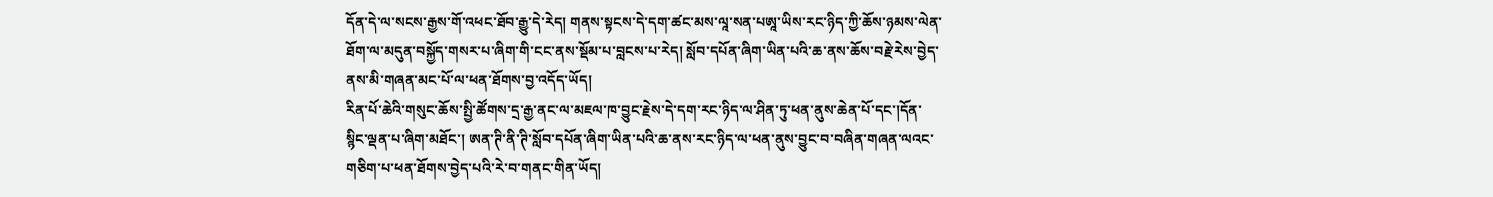དོན་དེ་ལ་སངས་རྒྱས་གོ་འཕང་ཐོབ་རྒྱུ་དེ་རེད། གནས་སྟངས་དེ་དག་ཚང་མས་ལཱ་སན་པཨཱ་ཡིས་རང་ཉིད་ཀྱི་ཆོས་ཉམས་ལེན་ཐོག་ལ་མདུན་བསྐྱོད་གསར་པ་ཞིག་གི་ངང་ནས་སྡོམ་པ་བླངས་པ་རེད། སློབ་དཔོན་ཞིག་ཡིན་པའི་ཆ་ནས་ཆོས་བརྗེ་རེས་བྱེད་ནས་མི་གཞན་མང་པོ་ལ་ཕན་ཐོགས་བྱ་འདོད་ཡོད།
རིན་པོ་ཆེའི་གསུང་ཆོས་སྤྱི་ཚོགས་དྲ་རྒྱ་ནང་ལ་མཇལ་ཁ་བྱུང་རྗེས་དེ་དག་རང་ཉིད་ལ་ཤིན་ཏུ་ཕན་ནུས་ཆེན་པོ་དང་།དོན་སྙིང་ལྡན་པ་ཞིག་མཐོང་། ཨན་ཊི་ནི་ཊི་སློབ་དཔོན་ཞིག་ཡིན་པའི་ཆ་ནས་རང་ཉིད་ལ་ཕན་ནུས་བྱུང་བ་བཞིན་གཞན་ལའང་གཅིག་པ་ཕན་ཐོགས་བྱེད་པའི་རེ་བ་གནང་གིན་ཡོད།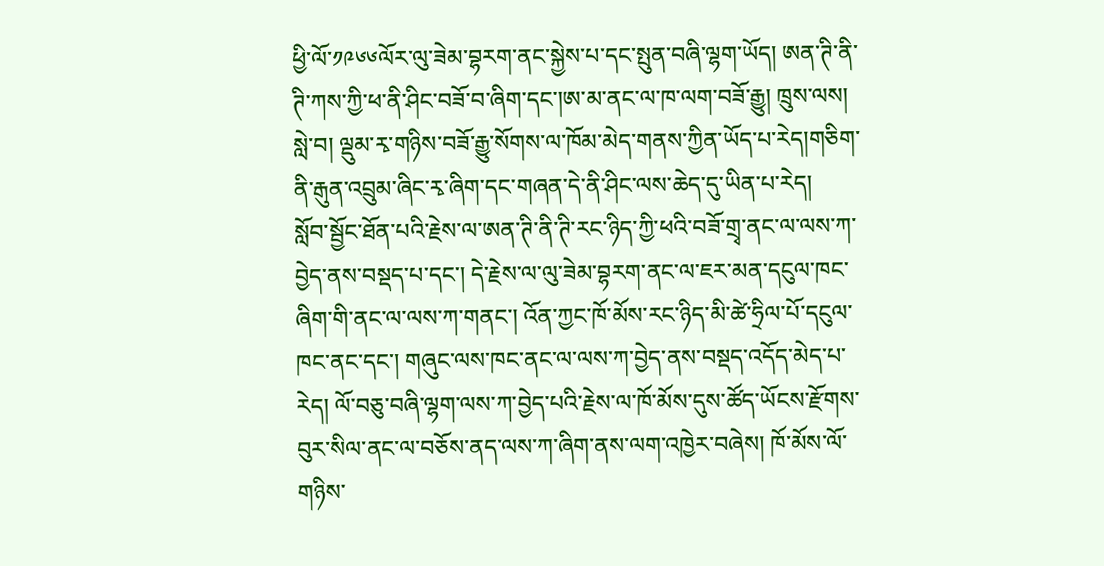ཕྱི་ལོ་༡༩༦༦ལོར་ལུ་ཟེམ་བྷརག་ནང་སྐྱེས་པ་དང་སྤུན་བཞི་ལྷག་ཡོད། ཨན་ཊི་ནི་ཊི་ཀས་ཀྱི་ཕ་ནི་ཤིང་བཟོ་བ་ཞིག་དང་།ཨ་མ་ནང་ལ་ཁ་ལག་བཟོ་རྒྱུ། ཁྲུས་ལས། སླེ་བ། ལྡུམ་རྭ་གཉིས་བཟོ་རྒྱུ་སོགས་ལ་ཁོམ་མེད་གནས་ཀྱིན་ཡོད་པ་རེད།གཅིག་ནི་རྒུན་འབྲུམ་ཞིང་རྭ་ཞིག་དང་གཞན་དེ་ནི་ཤིང་ལས་ཆེད་དུ་ཡིན་པ་རེད།
སློབ་སྦྱོང་ཐོན་པའི་རྗེས་ལ་ཨན་ཊི་ནི་ཊི་རང་ཉིད་ཀྱི་ཕའི་བཟོ་གྲྭ་ནང་ལ་ལས་ཀ་བྱེད་ནས་བསྡད་པ་དང་། དེ་རྗེས་ལ་ལུ་ཟེམ་བྷརག་ནང་ལ་ཇར་མན་དངུལ་ཁང་ཞིག་གི་ནང་ལ་ལས་ཀ་གནང་། འོན་ཀྱང་ཁོ་མོས་རང་ཉིད་མི་ཚེ་ཧྲིལ་པོ་དངུལ་ཁང་ནང་དང་། གཞུང་ལས་ཁང་ནང་ལ་ལས་ཀ་བྱེད་ནས་བསྡད་འདོད་མེད་པ་རེད། ལོ་བཅུ་བཞི་ལྷག་ལས་ཀ་བྱེད་པའི་རྗེས་ལ་ཁོ་མོས་དུས་ཚོད་ཡོངས་རྫོགས་བུར་སིལ་ནང་ལ་བཅོས་ནད་ལས་ཀ་ཞིག་ནས་ལག་འཁྱེར་བཞེས། ཁོ་མོས་ལོ་གཉིས་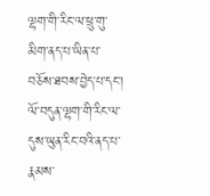ལྷག་གི་རིང་ལ་ཕྲུ་གུ་མིག་ནད་པ་ཡིན་པ་བཅོས་ཐབས་བྱེད་པ་དང་། ལོ་བདུན་ལྷག་གི་རིང་ལ་དུས་ཡུན་རིང་བའི་ནད་པ་རྣམས་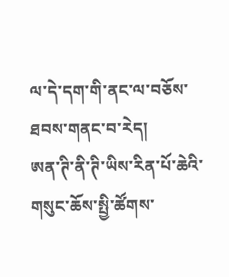ལ་དེ་དག་གི་ནང་ལ་བཅོས་ཐབས་གནང་བ་རེད།
ཨན་ཊི་ནི་ཊི་ཡིས་རིན་པོ་ཆེའི་གསུང་ཆོས་སྤྱི་ཚོགས་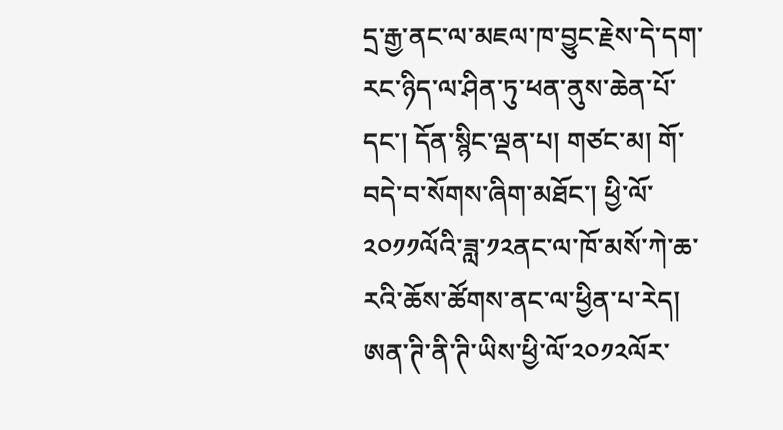དྲ་རྒྱ་ནང་ལ་མཇལ་ཁ་བྱུང་རྗེས་དེ་དག་རང་ཉིད་ལ་ཤིན་ཏུ་ཕན་ནུས་ཆེན་པོ་དང་། དོན་སྙིང་ལྡན་པ། གཙང་མ། གོ་བདེ་བ་སོགས་ཞིག་མཐོང་། ཕྱི་ལོ་༢༠༡༡ལོའི་ཟླ་༡༢ནང་ལ་ཁོ་མསོ་ཀེ་ཆ་རའི་ཆོས་ཚོགས་ནང་ལ་ཕྱིན་པ་རེད། ཨན་ཊི་ནི་ཊི་ཡིས་ཕྱི་ལོ་༢༠༡༢ལོར་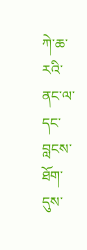ཀེ་ཆ་རའི་ནང་ལ་དང་བླངས་ཐོག་དུས་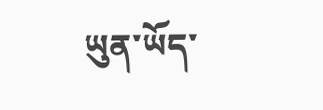ཡུན་ཡོད་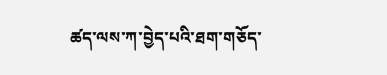ཚད་ལས་ཀ་བྱེད་པའི་ཐག་གཅོད་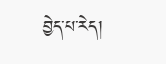བྱེད་པ་རེད།